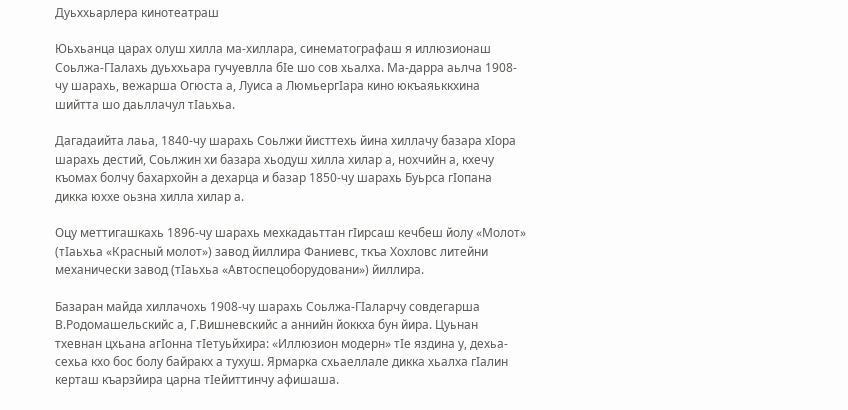Дуьххьарлера кинотеатраш

Юьхьанца царах олуш хилла ма-хиллара, синематографаш я иллюзионаш Соьлжа-ГIалахь дуьххьара гучуевлла бIе шо сов хьалха. Ма-дарра аьлча 1908-чу шарахь, вежарша Огюста а, Луиса а ЛюмьергIара кино юкъаяьккхина шийтта шо даьллачул тIаьхьа.

Дагадаийта лаьа, 1840-чу шарахь Соьлжи йисттехь йина хиллачу базара хIора шарахь дестий, Соьлжин хи базара хьодуш хилла хилар а, нохчийн а, кхечу къомах болчу бахархойн а дехарца и базар 1850-чу шарахь Буьрса гIопана дикка юххе оьзна хилла хилар а.

Оцу меттигашкахь 1896-чу шарахь мехкадаьттан гIирсаш кечбеш йолу «Молот» (тIаьхьа «Красный молот») завод йиллира Фаниевс, ткъа Хохловс литейни механически завод (тIаьхьа «Автоспецоборудовани») йиллира.

Базаран майда хиллачохь 1908-чу шарахь Соьлжа-ГIаларчу совдегарша В.Родомашельскийс а, Г.Вишневскийс а аннийн йоккха бун йира. Цуьнан тхевнан цхьана агIонна тIетуьйхира: «Иллюзион модерн» тIе яздина у, дехьа-сехьа кхо бос болу байракх а тухуш. Ярмарка схьаеллале дикка хьалха гIалин керташ къарзйира царна тIейиттинчу афишаша.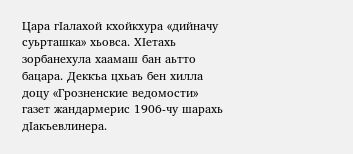Цара гIалахой кхойкхура «дийначу суьрташка» хьовса. ХIетахь зорбанехула хаамаш бан аьтто бацара. Деккъа цхьаъ бен хилла доцу «Грозненские ведомости» газет жандармерис 1906-чу шарахь дIакъевлинера.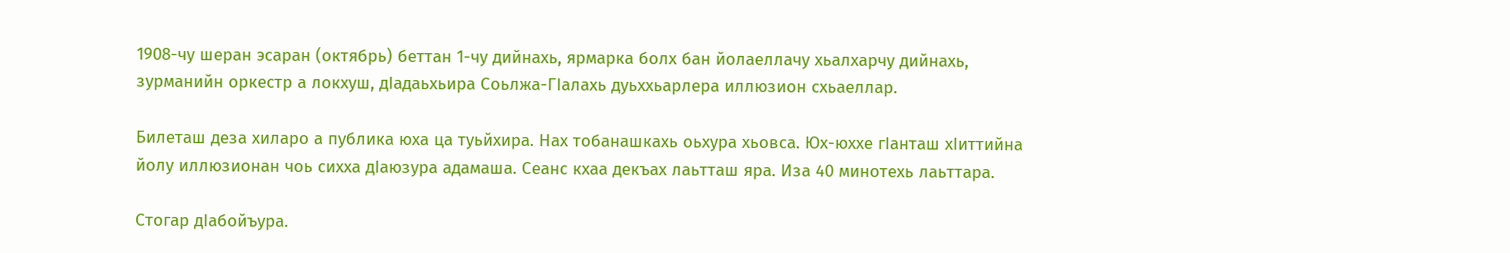1908-чу шеран эсаран (октябрь) беттан 1-чу дийнахь, ярмарка болх бан йолаеллачу хьалхарчу дийнахь, зурманийн оркестр а локхуш, дIадаьхьира Соьлжа-ГIалахь дуьххьарлера иллюзион схьаеллар.

Билеташ деза хиларо а публика юха ца туьйхира. Нах тобанашкахь оьхура хьовса. Юх-юххе гIанташ хIиттийна йолу иллюзионан чоь сихха дIаюзура адамаша. Сеанс кхаа декъах лаьтташ яра. Иза 40 минотехь лаьттара.

Стогар дIабойъура.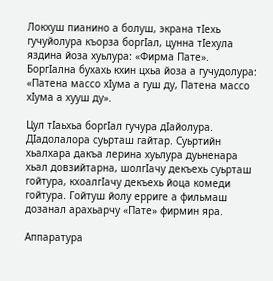Локхуш пианино а болуш, экрана тIехь гучуйолура къорза боргIал, цунна тIехула яздина йоза хуьлура: «Фирма Пате». БоргIална бухахь кхин цхьа йоза а гучудолура: «Патена массо хIума а гуш ду, Патена массо хIума а хууш ду».

Цул тIаьхьа боргIал гучура дIайолура. ДIадолалора суьрташ гайтар. Суьртийн хьалхара дакъа лерина хуьлура дуьненара хьал довзийтарна, шолгIачу декъехь суьрташ гойтура, кхоалгIачу декъехь йоца комеди гойтура. Гойтуш йолу ерриге а фильмаш дозанал арахьарчу «Пате» фирмин яра.

Аппаратура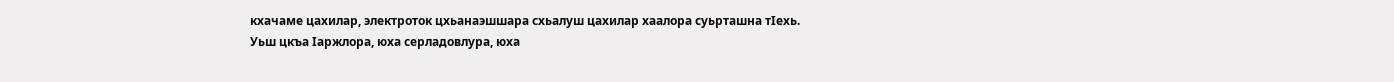кхачаме цахилар, электроток цхьанаэшшара схьалуш цахилар хаалора суьрташна тIехь. Уьш цкъа Iаржлора, юха серладовлура, юха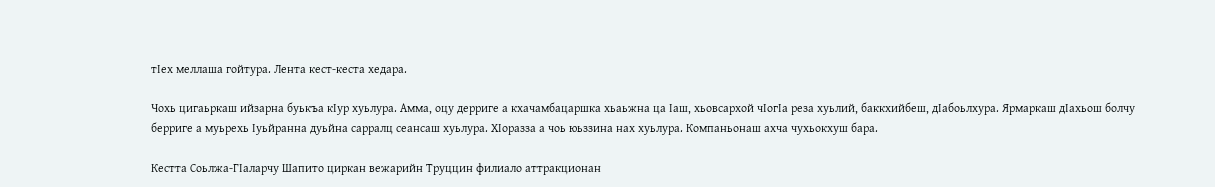тIех меллаша гойтура. Лента кест-кеста хедара.

Чохь цигаьркаш ийзарна буькъа кIур хуьлура. Амма, оцу дерриге а кхачамбацаршка хьаьжна ца Iаш, хьовсархой чIогIа реза хуьлий, баккхийбеш, дIабоьлхура. Ярмаркаш дIахьош болчу берриге а муьрехь Iуьйранна дуьйна сарралц сеансаш хуьлура. ХIоразза а чоь юьззина нах хуьлура. Компаньонаш ахча чухьокхуш бара.

Кестта Соьлжа-ГIаларчу Шапито циркан вежарийн Труццин филиало аттракционан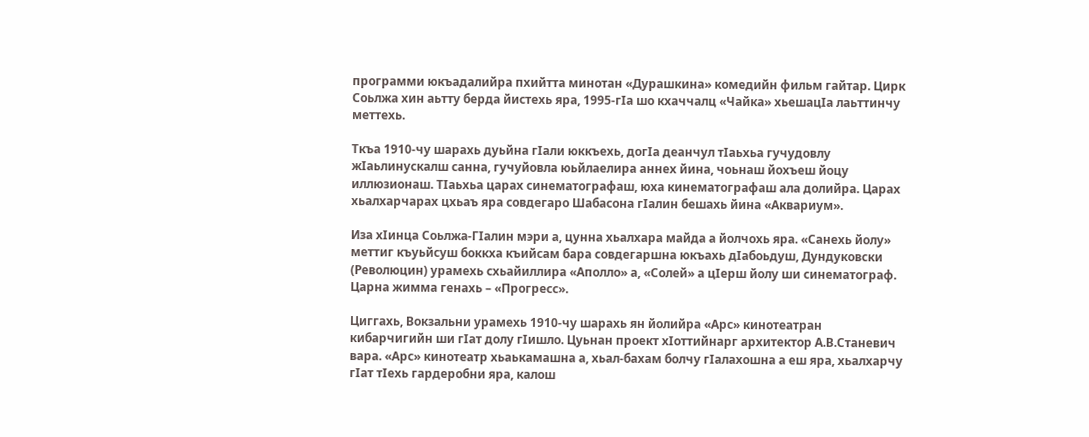программи юкъадалийра пхийтта минотан «Дурашкина» комедийн фильм гайтар. Цирк Соьлжа хин аьтту берда йистехь яра, 1995-гIа шо кхаччалц «Чайка» хьешацIа лаьттинчу меттехь.

Ткъа 1910-чу шарахь дуьйна гIали юккъехь, догIа деанчул тIаьхьа гучудовлу жIаьлинускалш санна, гучуйовла юьйлаелира аннех йина, чоьнаш йохъеш йоцу иллюзионаш. ТIаьхьа царах синематографаш, юха кинематографаш ала долийра. Царах хьалхарчарах цхьаъ яра совдегаро Шабасона гIалин бешахь йина «Аквариум».

Иза хIинца Соьлжа-ГIалин мэри а, цунна хьалхара майда а йолчохь яра. «Санехь йолу» меттиг къуьйсуш боккха къийсам бара совдегаршна юкъахь дIабоьдуш, Дундуковски (Революцин) урамехь схьайиллира «Аполло» а, «Солей» а цIерш йолу ши синематограф. Царна жимма генахь – «Прогресс».

Циггахь, Вокзальни урамехь 1910-чу шарахь ян йолийра «Арс» кинотеатран кибарчигийн ши гIат долу гIишло. Цуьнан проект хIоттийнарг архитектор А.В.Станевич вара. «Арс» кинотеатр хьаькамашна а, хьал-бахам болчу гIалахошна а еш яра, хьалхарчу гIат тIехь гардеробни яра, калош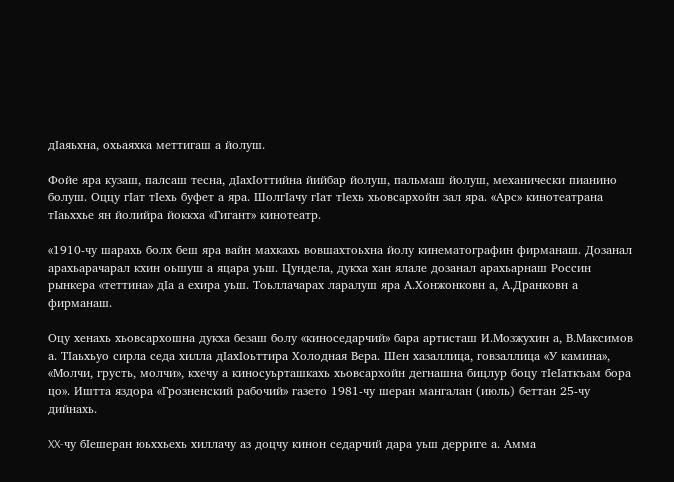дIаяьхна, охьаяхка меттигаш а йолуш.

Фойе яра кузаш, палсаш тесна, дIахIоттийна йийбар йолуш, пальмаш йолуш, механически пианино болуш. Оццу гIат тIехь буфет а яра. ШолгIачу гIат тIехь хьовсархойн зал яра. «Арс» кинотеатрана тIаьххье ян йолийра йоккха «Гигант» кинотеатр.

«1910-чу шарахь болх беш яра вайн махкахь вовшахтоьхна йолу кинематографин фирманаш. Дозанал арахьарачарал кхин оьшуш а яцара уьш. Цундела, дукха хан ялале дозанал арахьарнаш Россин рынкера «теттина» дIа а ехира уьш. Тоьллачарах ларалуш яра А.Хонжонковн а, А.Дранковн а фирманаш.

Оцу хенахь хьовсархошна дукха безаш болу «киноседарчий» бара артисташ И.Мозжухин а, В.Максимов а. ТIаьхьуо сирла седа хилла дIахIоьттира Холодная Вера. Шен хазаллица, говзаллица «У камина», «Молчи, грусть, молчи», кхечу а киносуьрташкахь хьовсархойн дегнашна бицлур боцу тIеIаткъам бора цо». Иштта яздора «Грозненский рабочий» газето 1981-чу шеран мангалан (июль) беттан 25-чу дийнахь.

XX-чу бIешеран юьххьехь хиллачу аз доцчу кинон седарчий дара уьш дерриге а. Амма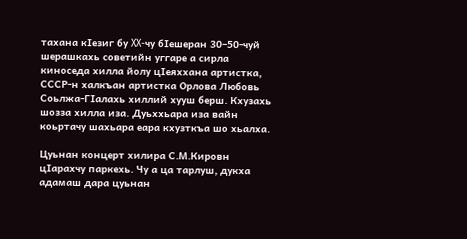тахана кIезиг бу XX-чу бIешеран 30–50-чуй шерашкахь советийн уггаре а сирла киноседа хилла йолу цIеяххана артистка, СССР-н халкъан артистка Орлова Любовь Соьлжа-ГIалахь хиллий хууш берш. Кхузахь шозза хилла иза. Дуьххьара иза вайн коьртачу шахьара еара кхузткъа шо хьалха.

Цуьнан концерт хилира С.М.Кировн цIарахчу паркехь. Чу а ца тарлуш, дукха адамаш дара цуьнан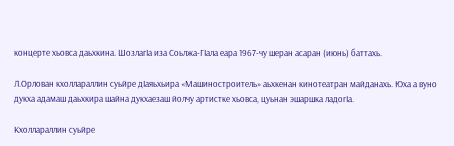концерте хьовса даьхкина. ШозлагIа иза Соьлжа-ГIала еара 1967-чу шеран асаран (июнь) баттахь.

Л.Орлован кхоллараллин суьйре дIаяьхьира «Машиностроитель» аьхкенан кинотеатран майданахь. Юха а вуно дукха адамаш даьхкира шайна дукхаезаш йолчу артистке хьовса, цуьнан эшаршка ладогIа.

Кхоллараллин суьйре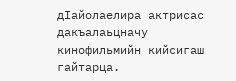дIайолаелира актрисас дакъалаьцначу кинофильмийн кийсигаш гайтарца.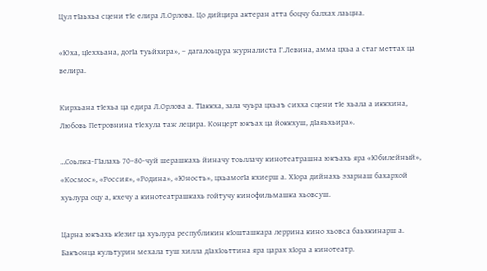Цул тIаьхьа сцени тIе елира Л.Орлова. Цо дийцира актеран атта боцчу балхах лаьцна.

«Юха, цIеххьана, догIа туьйхира», – дагалоьцура журналиста Г.Левина, амма цхьа а стаг меттах ца велира.

Кирхьана тIехьа ца едира Л.Орлова а. ТIаккха, зала чуьра цхьаъ сихха сцени тIе хьала а иккхина, Любовь Петровнина тIехула таж лецира. Концерт юкъах ца йоккхуш, дIаяьхьира».

…Соьлжа-ГIалахь 70–80-чуй шерашкахь йиначу тоьллачу кинотеатрашна юкъахь яра «Юбилейный», «Космос», «Россия», «Родина», «Юность», цхьамогIа кхиерш а. ХIора дийнахь эзарнаш бахархой хуьлура оцу а, кхечу а кинотеатрашкахь гойтучу кинофильмашка хьовсуш.

Царна юкъахь кIезиг ца хуьлура республикин кIошташкара леррина кино хьовса баьхкинарш а. Бакъонца культурин мехала туш хилла дIахIоьттина яра царах хIора а кинотеатр.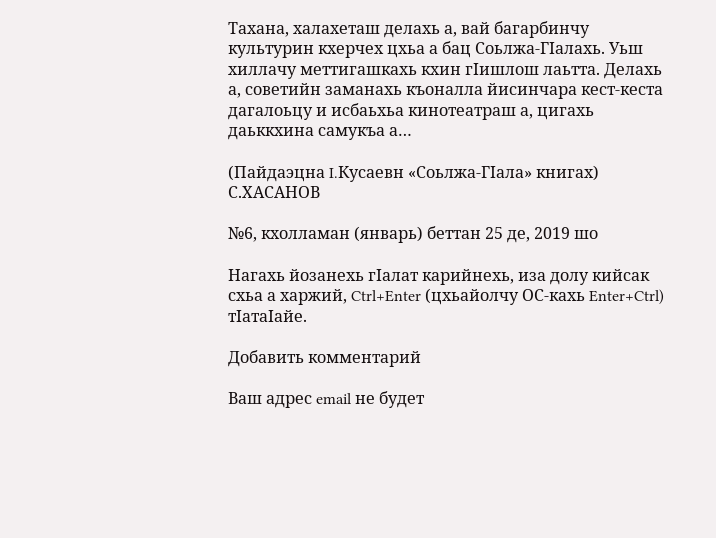Тахана, халахеташ делахь а, вай багарбинчу культурин кхерчех цхьа а бац Соьлжа-ГIалахь. Уьш хиллачу меттигашкахь кхин гIишлош лаьтта. Делахь а, советийн заманахь къоналла йисинчара кест-кеста дагалоьцу и исбаьхьа кинотеатраш а, цигахь даьккхина самукъа а…

(Пайдаэцна I.Кусаевн «Соьлжа-ГIала» книгах)
С.ХАСАНОВ

№6, кхолламан (январь) беттан 25 де, 2019 шо

Нагахь йозанехь гIалат карийнехь, иза долу кийсак схьа а харжий, Ctrl+Enter (цхьайолчу ОС-кахь Enter+Ctrl) тIатаIайе.

Добавить комментарий

Ваш адрес email не будет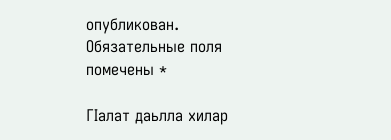опубликован. Обязательные поля помечены *

ГIалат даьлла хилар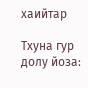хаийтар

Тхуна гур долу йоза: